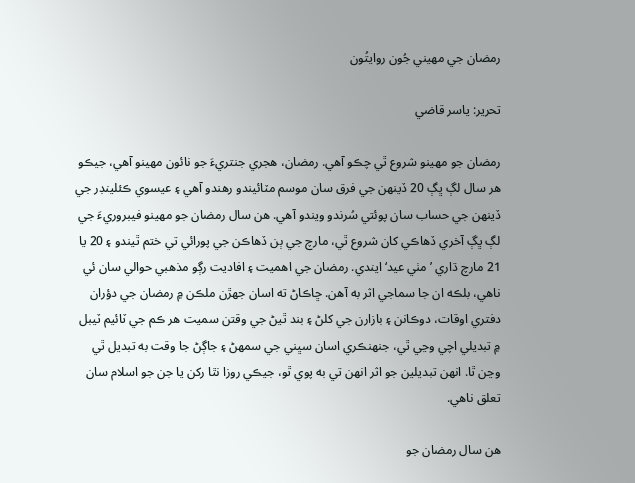رمضان جي مھيني جُون روايتُون

تحرير: ياسر قاضي

رمضان جو مھينو شروع ٿي چڪو آهي. رمضان، هجري جنتريءَ جو نائون مھينو آهي، جيڪو هر سال لڳ ڀڳ 20 ڏينھن جي فرق سان موسم مٽائيندو رھندو آهي ۽ عيسوي ڪئلينڊر جي ڏينھن جي حساب سان پوئتي سُرندو ويندو آهي. هن سال رمضان جو مھينو فيبروريءَ جي لڳ ڀڳ آخري ڏھاڪي کان شروع ٿي، مارچ جي ٻن ڏهاڪن جي پورائي تي ختم ٿيندو ۽ 20 يا 21 مارچ ڌاري ’مٺي عيد‘ ايندي. رمضان جي اھميت ۽ افاديت رڳو مذھبي حوالي سان ئي ناهي، بلڪه ان جا سماجي اثر به آهن. ڇاڪاڻ ته اسان جھڙن ملڪن ۾ رمضان جي دؤران دفتري اوقات، دوڪانن ۽ بازارن جي کلڻ ۽ بند ٿيڻ جي وقتن سميت هر ڪم جي ٽائيم ٽيبل ۾ تبديلي اچي وڃي ٿي، جنھنڪري اسان سڀني جي سمهڻ ۽ جاڳڻ جا وقت به تبديل ٿي وڃن ٿا. انھن تبديلين جو اثر انھن تي به پوي ٿو، جيڪي روزا نٿا رکن يا جن جو اسلام سان تعلق ناهي.

هن سال رمضان جو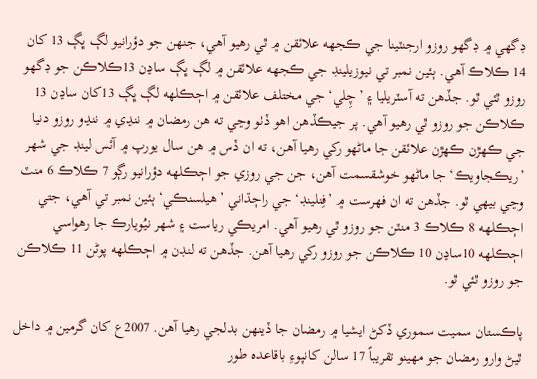ڊگهي ۾ ڊگهو روزو ارجنٽينا جي ڪجهه علائقن ۾ ٿي رھيو آهي، جنھن جو دؤرانيو لڳ ڀڳ 13 کان 14 ڪلاڪ آهي. ٻئين نمبر تي نيوزيلينڊ جي ڪجهه علائقن ۾ لڳ ڀڳ ساڍن 13ڪلاڪن جو ڊگهو روزو ٿئي ٿو. جڏھن ته آسٽريليا ۽ ’چِلي‘ جي مختلف علائقن ۾ اڄڪلھه لڳ ڀڳ 13کان ساڍن 13 ڪلاڪن جو روزو ٿي رھيو آهي. پر جيڪڏهن اهو ڏٺو وڃي ته هن رمضان ۾ ننڍي ۾ ننڍو روزو دنيا جي ڪھڙن ڪھڙن علائقن جا ماڻهو رکي رھيا آهن، ته ان ڏس ۾ هن سال يورپ ۾ آئس لينڊ جي شھر ’ريڪجاويڪ‘ جا ماڻهو خوشقسمت آهن، جن جي روزي جو اڄڪلھه دؤرانيو رڳو 7 ڪلاڪ 6 منٽ وڃي بيھي ٿو. جڏهن ته ان فھرست ۾ ’فِنلينڊ‘ جي راڄڌاني ’هيلسنڪي‘ ٻئين نمبر تي آهي، جتي اڄڪلھه 8 ڪلاڪ 3 منٽن جو روزو ٿي رھيو آهي. امريڪي رياست ۽ شھر نيُويارڪ جا رھواسي اڄڪلھه 10ساڍن 10 ڪلاڪن جو روزو رکي رھيا آهن. جڏھن ته لنڊن ۾ اڄڪلھه پوڻن 11 ڪلاڪن جو روزو ٿئي ٿو.

پاڪستان سميت سموري ڏکڻ ايشيا ۾ رمضان جا ڏينھن بدلجي رهيا آهن. 2007ع کان گرمين ۾ داخل ٿيڻ وارو رمضان جو مھينو تقريباً 17 سالن کانپوءِ باقاعده طور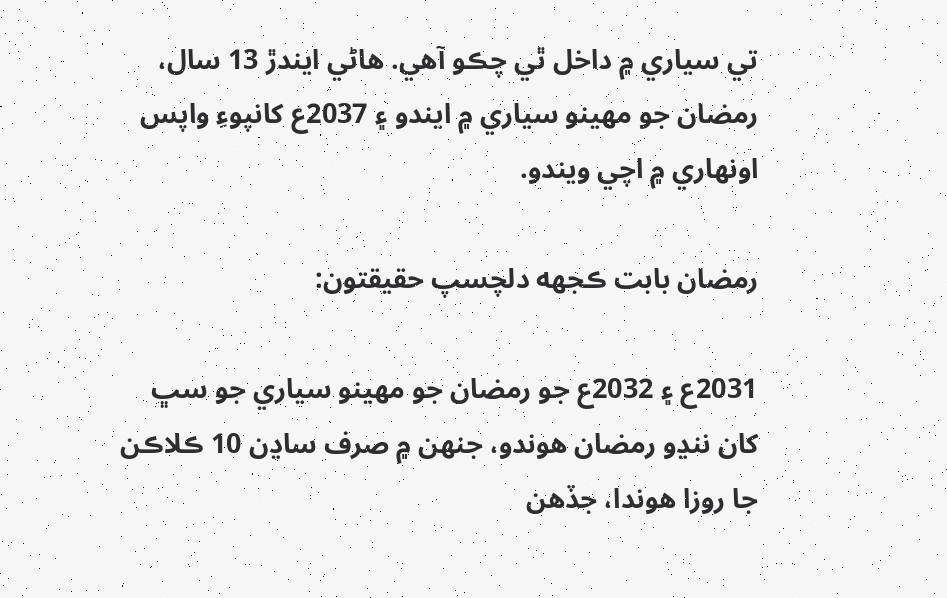تي سياري ۾ داخل ٿي چڪو آهي. هاڻي ايندڙ 13 سال، رمضان جو مھينو سياري ۾ ايندو ۽ 2037ع کانپوءِ واپس اونھاري ۾ اچي ويندو.

رمضان بابت ڪجهه دلچسپ حقيقتون:

2031ع ۽ 2032ع جو رمضان جو مھينو سياري جو سڀ کان ننڍو رمضان هوندو، جنھن ۾ صرف ساڍن 10 ڪلاڪن جا روزا هوندا، جڏهن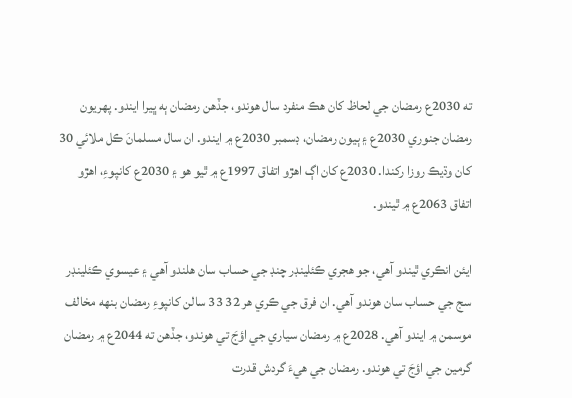ته 2030ع رمضان جي لحاظ کان هڪ منفرد سال هوندو، جڏهن رمضان ٻه ڀيرا ايندو. پھريون رمضان جنوري 2030ع ۽ ٻيون رمضان، ڊسمبر 2030ع ۾ ايندو. ان سال مسلمانَ ڪل ملائي 30 کان وڌيڪ روزا رکندا. 2030ع کان اڳ اهڙو اتفاق 1997ع ۾ ٿيو هو ۽ 2030ع کانپوءِ، اهڙو اتفاق 2063ع ۾ ٿيندو.

ايئن انڪري ٿيندو آهي، جو هجري ڪئلينڊر چنڊ جي حساب سان ھلندو آهي ۽ عيسوي ڪئلينڊر سج جي حساب سان هوندو آهي. ان فرق جي ڪري هر 32 33 سالن کانپوءِ رمضان بنھه مخالف موسمن ۾ ايندو آهي. 2028ع ۾ رمضان سياري جي اؤجَ تي هوندو، جڏھن ته 2044ع ۾ رمضان گرمين جي اؤجَ تي هوندو. رمضان جي هيءَ گردش قدرت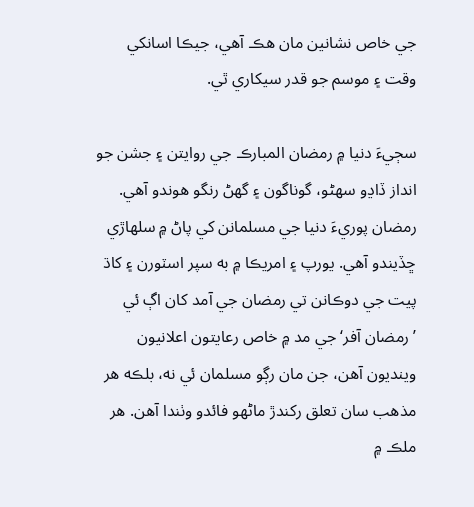جي خاص نشانين مان هڪ آهي، جيڪا اسانکي وقت ۽ موسم جو قدر سيکاري ٿي.

سڄيءَ دنيا ۾ رمضان المبارڪ جي روايتن ۽ جشن جو انداز ڏاڍو سھڻو، گوناگون ۽ گهڻ رنگو هوندو آهي. رمضان پوريءَ دنيا جي مسلمانن کي پاڻ ۾ سلھاڙي ڇڏيندو آهي. يورپ ۽ امريڪا ۾ به سپر اسٽورن ۽ کاڌ پيت جي دوڪانن تي رمضان جي آمد کان اڳ ئي ’رمضان آفر‘ جي مد ۾ خاص رعايتون اعلانيون وينديون آهن، جن مان رڳو مسلمان ئي نه، بلڪه هر مذھب سان تعلق رکندڙ ماڻهو فائدو وٺندا آهن. هر ملڪ ۾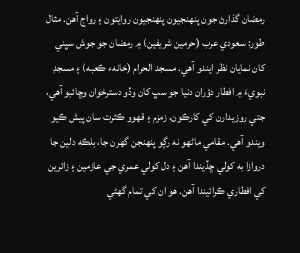رمضان گذارڻ جون پنھنجيون پنھنجيون روايتون ۽ رواج آهن. مثال طور: سعودي عرب (حرمين شريفين) ۾ رمضان جو جوش سڀني کان نمايان نظر ايندو آهي. مسجد الحرام (خانهء ڪعبه) ۽ مسجدِ نبويءَ ۾ افطار دؤران دنيا جو سڀ کان وڏو دسترخوان وڇائبو آهي، جتي روزيدارن کي کارڪون، زمزم ۽ قھوو ڪثرت سان پيش ڪيو ويندو آهي. مقامي ماڻهو نه رڳو پنھنجن گهرن جا، بلڪه دلين جا دروازا به کولي ڇڏيندا آهن ۽ دل کولي عمري جي عازمين ۽ زائرين کي افطاري ڪرائيندا آھن. هو ان کي تمام گهڻي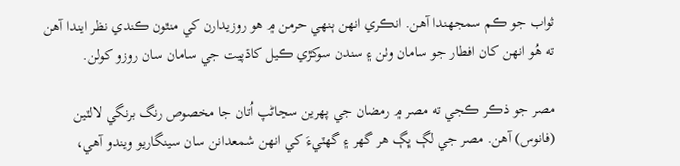ثواب جو ڪم سمجهندا آهن. انڪري انھن ٻنھي حرمن ۾ هو روزيدارن کي منٿون ڪندي نظر ايندا آهن ته هُو انھن کان افطار جو سامان وٺن ۽ سندن سوکڙي ڪيل کاڌپيت جي سامان سان روزو کولن.

مصر جو ذڪر ڪجي ته مصر ۾ رمضان جي پھرين سڃاڻپ اُتان جا مخصوص رنگ برنگي لالٽين (فانوس) آهن. مصر جي لڳ ڀڳ هر گهر ۽ گهٽيءَ کي انھن شمعدانن سان سينگاريو ويندو آهي،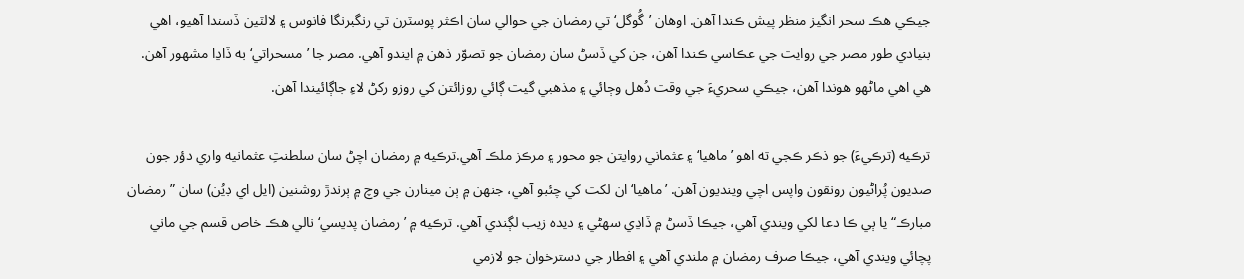جيڪي هڪ سحر انگيز منظر پيش ڪندا آهن. اوھان ’گُوگل‘ تي رمضان جي حوالي سان اڪثر پوسٽرن تي رنگبرنگا فانوس ۽ لالٽين ڏسندا آهيو، اهي بنيادي طور مصر جي روايت جي عڪاسي ڪندا آهن، جن کي ڏسڻ سان رمضان جو تصوّر ذهن ۾ ايندو آهي. مصر جا ’مسحراتي‘ به ڏاڍا مشھور آهن. هي اهي ماڻهو هوندا آهن، جيڪي سحريءَ جي وقت دُھل وڄائي ۽ مذھبي گيت ڳائي روزائتن کي روزو رکڻ لاءِ جاڳائيندا آهن.

ترڪيه (ترڪيءَ) جو ذڪر ڪجي ته اهو ’ماھيا‘ ۽ عثماني روايتن جو محور ۽ مرڪز ملڪ آهي.ترڪيه ۾ رمضان اچڻ سان سلطنتِ عثمانيه واري دؤر جون صديون پُراڻيون رونقون واپس اچي وينديون آهن. ’ماهيا‘ ان لکت کي چئبو آهي، جنھن ۾ ٻن مينارن جي وچ ۾ ٻرندڙ روشنين (ايل اي ڊيُن) سان ”رمضان مبارڪ“ يا ٻي ڪا دعا لکي ويندي آهي، جيڪا ڏسڻ ۾ ڏاڍي سھڻي ۽ ديده زيب لڳندي آهي. ترڪيه ۾ ’رمضان پديسي‘ نالي هڪ خاص قسم جي ماني پچائي ويندي آهي، جيڪا صرف رمضان ۾ ملندي آهي ۽ افطار جي دسترخوان جو لازمي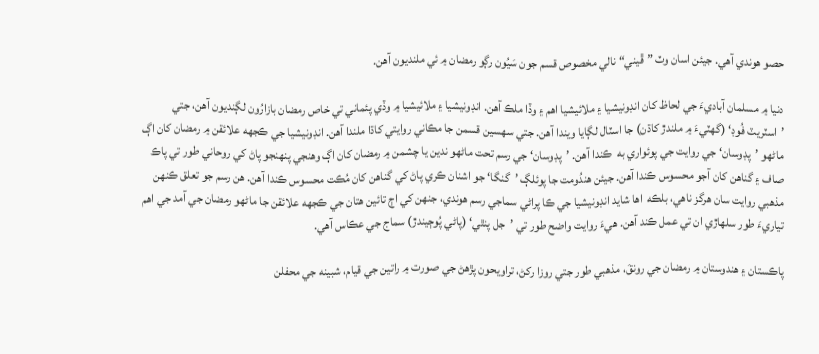حصو هوندي آهي. جيئن اسان وٽ ”ڦيني“ نالي مخصوص قسم جون سَيُون رڳو رمضان ۾ ئي ملنديون آهن.

دنيا ۾ مسلمان آباديءَ جي لحاظ کان انڊونيشيا ۽ ملائيشيا اهم ۽ وڏا ملڪ آهن. انڊونيشيا ۽ ملائيشيا ۾ وڏي پئماني تي خاص رمضان بازارُون لڳنديون آهن، جتي ’اسٽريٽ فُوڊ‘ (گهٽيءَ ۾ ملندڙ کاڌن) جا اسٽال لڳايا ويندا آهن. جتي سھسين قسمن جا مڪاني روايتي کاڌا ملندا آهن. انڊونيشيا جي ڪجهه علائقن ۾ رمضان کان اڳ ماڻهو ’پڊوسان‘ جي روايت جي پوئواري به  ڪندا آهن. ’پڊوسان‘ جي رسم تحت ماڻهو ندين يا چشمن ۾ رمضان کان اڳ وھنجي پنھنجو پاڻ کي روحاني طور تي پاڪ صاف ۽ گناھن کان آجو محسوس ڪندا آهن. جيئن هندُومت جا پوئلڳ ’گنگا‘ جو اشنان ڪري پاڻ کي گناھن کان مُڪت محسوس ڪندا آهن. هن رسم جو تعلق ڪنھن مذھبي روايت سان هرگز ناهي، بلڪه  اها شايد انڊونيشيا جي ڪا پراڻي سماجي رسم هوندي، جنھن کي اڄ تائين هتان جي ڪجهه علائقن جا ماڻهو رمضان جي آمد جي اهم تياريءَ طور سلهاڙي ان تي عمل ڪند آهن. هيءَ روايت واضح طور تي ’جل پنٿي‘ (پاڻي پُوڄيندڙ) سماج جي عڪاس آهي.

پاڪستان ۽ هندوستان ۾ رمضان جي رونقَ، مذھبي طور جتي روزا رکڻ، تراويحون پڙهڻ جي صورت ۾ راتين جي قيام، شبينه جي محفلن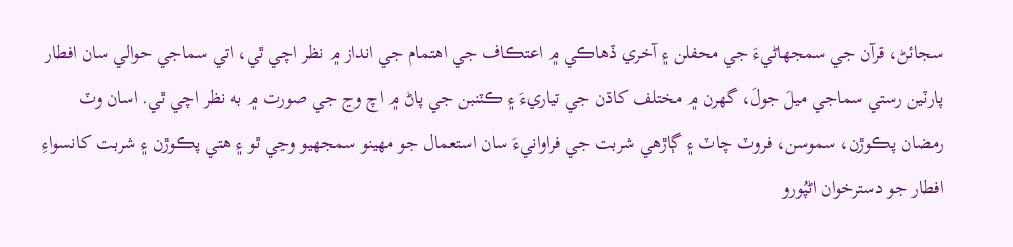سجائڻ، قرآن جي سمجهاڻيءَ جي محفلن ۽ آخري ڏھاڪي ۾ اعتڪاف جي اھتمام جي انداز ۾ نظر اچي ٿي، اتي سماجي حوالي سان افطار پارٽين رستي سماجي ميلَ جولَ، گهرن ۾ مختلف کاڌن جي تياريءَ ۽ ڪٽنبن جي پاڻ ۾ اچ وڃ جي صورت ۾ به نظر اچي ٿي. اسان وٽ رمضان پڪوڙن، سموسن، فروٽ چاٽ ۽ ڳاڙھي شربت جي فراوانيءَ سان استعمال جو مھينو سمجهيو وڃي ٿو ۽ هتي پڪوڙن ۽ شربت کانسواءِ افطار جو دسترخوان اڻپُورو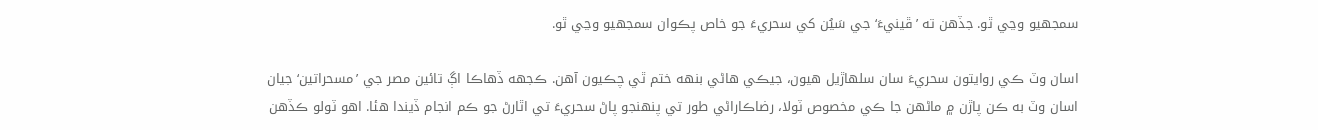سمجهيو وڃي ٿو. جڏھن ته ’ڦينيءَ‘ جي سَيُن کي سحريءَ جو خاص پڪوان سمجهيو وڃي ٿو.

اسان وٽ ڪي روايتون سحريءَ سان سلهاڙيل هيون، جيڪي هاڻي بنھه ختم ٿي چڪيون آهن. ڪجهه ڏھاڪا اڳ تائين مصر جي ’مسحراتين‘ جيان اسان وٽ به ڪن پاڙن ۾ ماڻهن جا ڪي مخصوص ٽولا، رضاڪاراڻي طور تي پنھنجو پاڻ سحريءَ تي اٿارڻ جو ڪم انجام ڏيندا هئا. اهو ٽولو ڪڏھن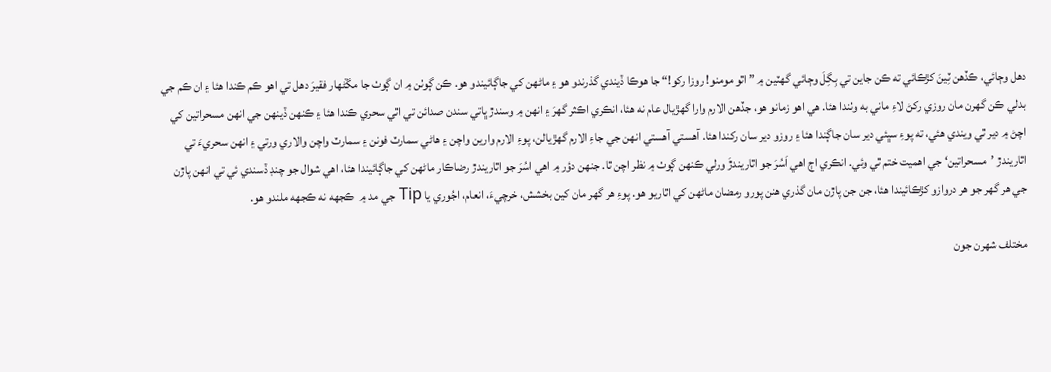دهل وڄائي، ڪڏهن ٽِينَ کڙڪائي ته ڪن جاين تي بِگِلَ وڄائي گهٽين ۾ ”اٿو مومنو! روزا رکو!“ جا هوڪا ڏيندي گذرندو هو ۽ ماڻهن کي جاڳائيندو هو. ڪن ڳوٺن ۾ ان ڳوٺ جا مڱڻھار فقيرَ دھل تي اهو ڪم ڪندا هئا ۽ ان ڪم جي بدلي ڪن گهرن مان روزي رکڻ لاءِ ماني به وٺندا هئا. هي اهو زمانو هو، جڏھن الارم وارا گهڙيال عام نه هئا، انڪري اڪثر گهرَ ۽ انھن ۾ وسندڙ ڀاتي سندن صدائن تي اٿي سحري ڪندا هئا ۽ ڪنھن ڏينھن جي انھن مسحراتين کي اچڻ ۾ دير ٿي ويندي هئي، ته پوءِ سڀئي دير سان جاڳندا هئا ۽ روزو دير سان رکندا هئا. آهستي آهستي انھن جي جاءِ الارم گهڙيالن، پوءِ الارم وارين واچن ۽ هاڻي سمارٽ فونن ۽ سمارٽ واچن والاري ورتي ۽ انھن سحريءَ تي اٿاريندڙ ’مسحراتين‘ جي اهميت ختم ٿي وئي. انڪري اڄ اهي اَسُرَ جو اٿاريندڙَ ورلي ڪنھن ڳوٺ ۾ نظر اچن ٿا. جنھن دؤر ۾ اهي اسُرَ جو اٿاريندڙ رضاڪار ماڻهن کي جاڳائيندا هئا، اهي شوال جو چنڊ ڏسندي ئي تي انھن پاڙن جي هر گهر جو هر دروازو کڙڪائيندا هئا، جن جن پاڙن مان گذري هنن پورو رمضان ماڻهن کي اٿاريو هو. پوءِ هر گهر مان کين بخشش، خرچيءَ، انعام، اجُوري يا Tip جي مد ۾  ڪجهه نه ڪجهه ملندو هو.

مختلف شھرن جون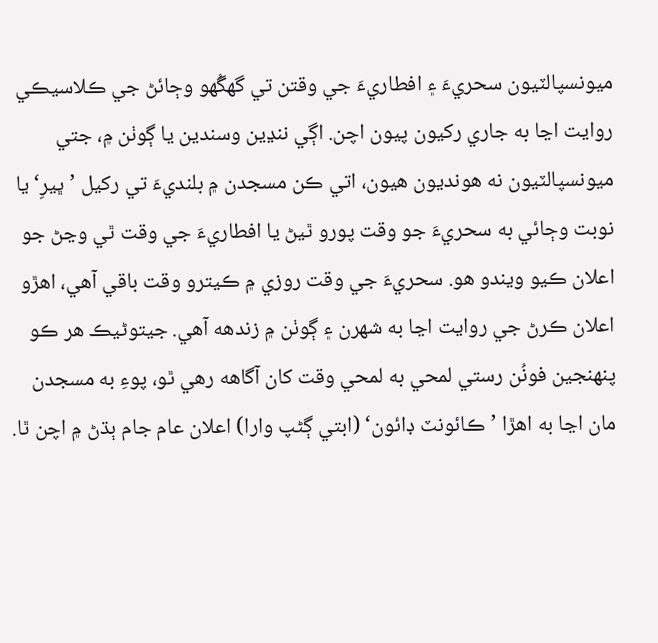ميونسپالٽيون سحريءَ ۽ افطاريءَ جي وقتن تي گهگُهو وڄائڻ جي ڪلاسيڪي روايت اڃا به جاري رکيون پيون اچن. اڳي ننڍين وسندين يا ڳوٺن ۾، جتي ميونسپالٽيون نه هونديون هيون، اتي ڪن مسجدن ۾ بلنديءَ تي رکيل ’ڀيرِ‘ يا نوبت وڄائي به سحريءَ جو وقت پورو ٿيڻ يا افطاريءَ جي وقت ٿي وڃڻ جو اعلان ڪيو ويندو هو. سحريءَ جي وقت روزي ۾ ڪيترو وقت باقي آهي، اھڙو اعلان ڪرڻ جي روايت اڃا به شھرن ۽ ڳوٺن ۾ زندھه آهي. جيتوڻيڪ هر ڪو پنھنجين فونُن رستي لمحي به لمحي وقت کان آگاھه رهي ٿو، پوءِ به مسجدن مان اڃا به اهڙا ’ڪائونٽ ڊائون‘ (ابتي ڳڻپ وارا) اعلان عام جام ٻڌڻ ۾ اچن ٿا.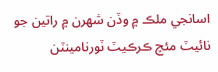اسانجي ملڪ ۾ وڏن شھرن ۾ راتين جو نائيٽ مئچ ڪرڪيٽ ٽورنامينٽن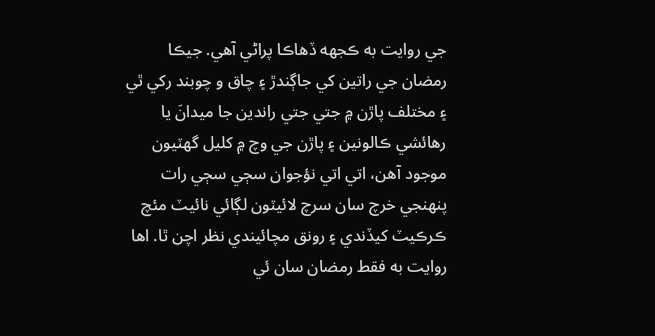جي روايت به ڪجهه ڏھاڪا پراڻي آهي. جيڪا رمضان جي راتين کي جاڳندڙ ۽ چاق و چوبند رکي ٿي ۽ مختلف پاڙن ۾ جتي جتي راندين جا ميدانَ يا رھائشي ڪالونين ۽ پاڙن جي وچ ۾ کليل گهٽيون موجود آهن، اتي اتي نؤجوان سڄي سڄي رات پنھنجي خرچ سان سرچ لائيٽون لڳائي نائيٽ مئچ ڪرڪيٽ کيڏندي ۽ رونق مچائيندي نظر اچن ٿا. اها روايت به فقط رمضان سان ئي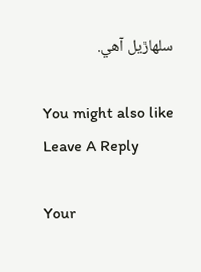سلھاڙيل آهي.

You might also like
Leave A Reply

Your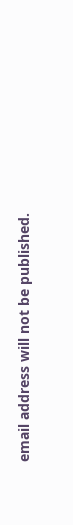email address will not be published.